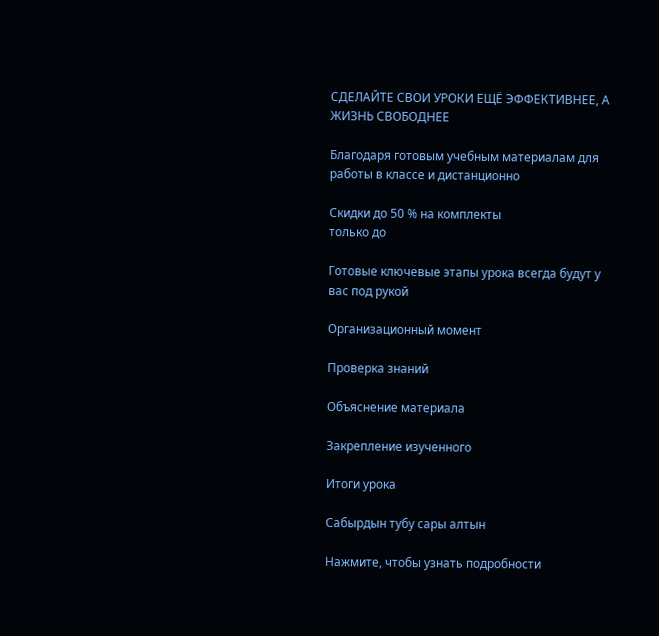СДЕЛАЙТЕ СВОИ УРОКИ ЕЩЁ ЭФФЕКТИВНЕЕ, А ЖИЗНЬ СВОБОДНЕЕ

Благодаря готовым учебным материалам для работы в классе и дистанционно

Скидки до 50 % на комплекты
только до

Готовые ключевые этапы урока всегда будут у вас под рукой

Организационный момент

Проверка знаний

Объяснение материала

Закрепление изученного

Итоги урока

Сабырдын тубу сары алтын

Нажмите, чтобы узнать подробности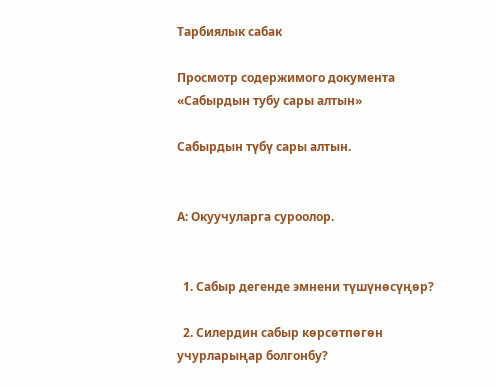Тарбиялык сабак

Просмотр содержимого документа
«Сабырдын тубу сары алтын»

Сабырдын түбү сары алтын.


А: Окуучуларга суроолор.


  1. Сабыр дегенде эмнени түшүнөсүңөр?

  2. Силердин сабыр көрсөтпөгөн учурларыңар болгонбу?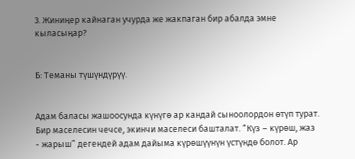3. Жиниңер кайнаган учурда же жакпаган бир абалда эмне кыласыңар?


Б: Теманы түшүндүрүү.


Адам баласы жашоосунда күнүгө ар кандай сыноолордон өтүп турат. Бир маселесин чечсе, экинчи маселеси башталат. “Күз – күрөш, жаз - жарыш” дегендей адам дайыма күрөшүүнүн үстүндө болот. Ар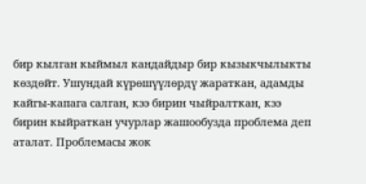бир кылган кыймыл кандайдыр бир кызыкчылыкты көздөйт. Ушундай күрөшүүлөрдү жараткан, адамды кайгы-капага салган, кээ бирин чыйралткан, кээ бирин кыйраткан учурлар жашообузда проблема деп аталат. Проблемасы жок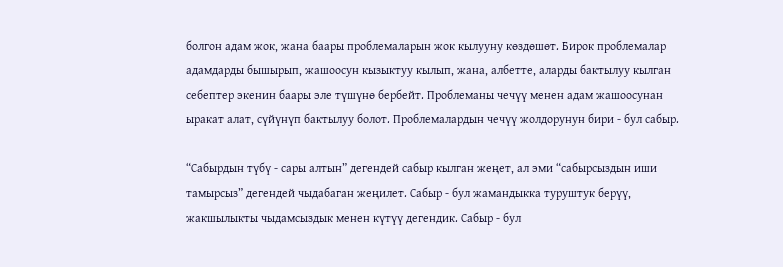болгон адам жок, жана баары проблемаларын жок кылууну көздөшөт. Бирок проблемалар адамдарды бышырып, жашоосун кызыктуу кылып, жана, албетте, аларды бактылуу кылган себептер экенин баары эле түшүнө бербейт. Проблеманы чечүү менен адам жашоосунан ыракат алат, сүйүнүп бактылуу болот. Проблемалардын чечүү жолдорунун бири - бул сабыр.

“Сабырдын түбү - сары алтын” дегендей сабыр кылган жеңет, ал эми “сабырсыздын иши тамырсыз” дегендей чыдабаган жеңилет. Сабыр - бул жамандыкка туруштук берүү, жакшылыкты чыдамсыздык менен күтүү дегендик. Сабыр - бул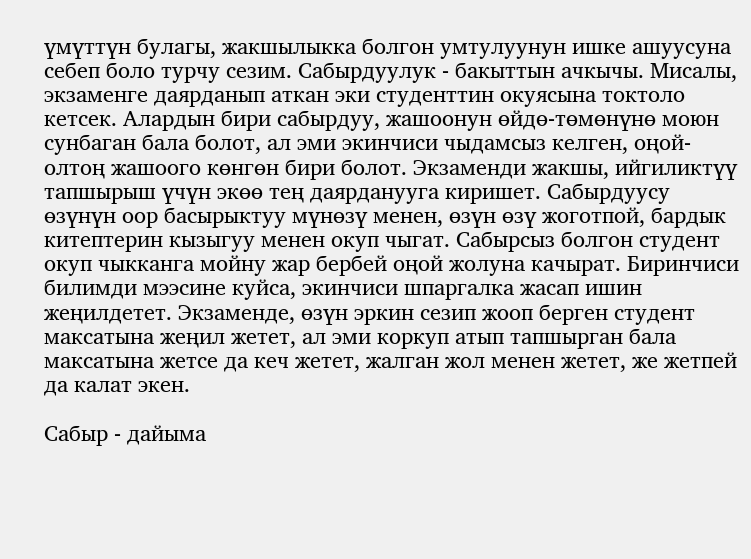үмүттүн булагы, жакшылыкка болгон умтулуунун ишке ашуусуна себеп боло турчу сезим. Сабырдуулук - бакыттын ачкычы. Мисалы, экзаменге даярданып аткан эки студенттин окуясына токтоло кетсек. Алардын бири сабырдуу, жашоонун өйдө-төмөнүнө моюн сунбаган бала болот, ал эми экинчиси чыдамсыз келген, оңой-олтоң жашоого көнгөн бири болот. Экзаменди жакшы, ийгиликтүү тапшырыш үчүн экөө тең даярданууга киришет. Сабырдуусу өзүнүн оор басырыктуу мүнөзү менен, өзүн өзү жоготпой, бардык китептерин кызыгуу менен окуп чыгат. Сабырсыз болгон студент окуп чыкканга мойну жар бербей оңой жолуна качырат. Биринчиси билимди мээсине куйса, экинчиси шпаргалка жасап ишин жеңилдетет. Экзаменде, өзүн эркин сезип жооп берген студент максатына жеңил жетет, ал эми коркуп атып тапшырган бала максатына жетсе да кеч жетет, жалган жол менен жетет, же жетпей да калат экен.

Сабыр - дайыма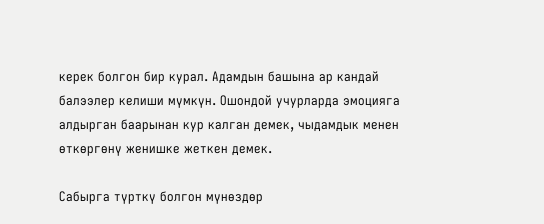керек болгон бир курал. Адамдын башына ар кандай балээлер келиши мүмкүн. Ошондой учурларда эмоцияга алдырган баарынан кур калган демек, чыдамдык менен өткөргөнү женишке жеткен демек.

Сабырга түрткү болгон мүнөздөр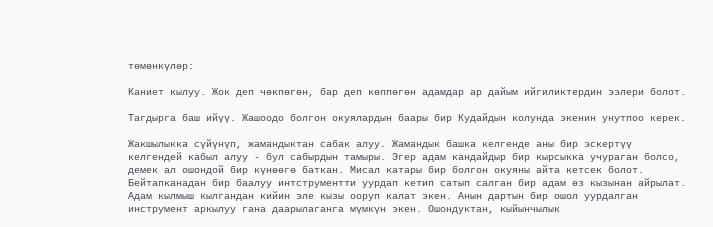төмөнкүлөр:

Каниет кылуу. Жок деп чөкпөгөн, бар деп көппөгөн адамдар ар дайым ийгиликтердин ээлери болот.

Тагдырга баш ийүү. Жашоодо болгон окуялардын баары бир Кудайдын колунда экенин унутпоо керек.

Жакшылыкка сүйүнүп, жамандыктан сабак алуу. Жамандык башка келгенде аны бир эскертүү келгендей кабыл алуу - бул сабырдын тамыры. Эгер адам кандайдыр бир кырсыкка учураган болсо, демек ал ошондой бир күнөөгө баткан. Мисал катары бир болгон окуяны айта кетсек болот. Бейтапканадан бир баалуу интструментти уурдап кетип сатып салган бир адам өз кызынан айрылат. Адам кылмыш кылгандан кийин эле кызы ооруп калат экен. Анын дартын бир ошол уурдалган инструмент аркылуу гана даарылаганга мүмкүн экен. Ошондуктан, кыйынчылык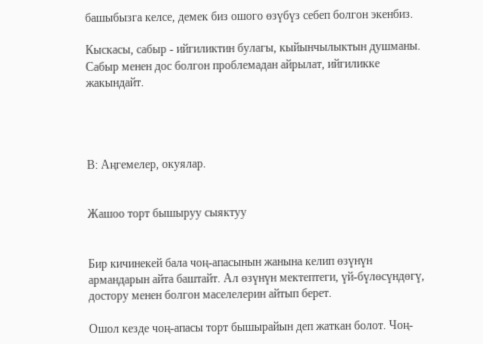башыбызга келсе, демек биз ошого өзүбүз себеп болгон экенбиз.

Кыскасы, сабыр - ийгиликтин булагы, кыйынчылыктын душманы. Сабыр менен дос болгон проблемадан айрылат, ийгиликке жакындайт.




В: Аңгемелер, окуялар.


Жашоо торт бышыруу сыяктуу


Бир кичинекей бала чоң-апасынын жанына келип өзүнүн армандарын айта баштайт. Ал өзүнүн мектептеги, үй-бүлөсүндөгү, достору менен болгон маселелерин айтып берет.

Ошол кезде чоң-апасы торт бышырайын деп жаткан болот. Чоң-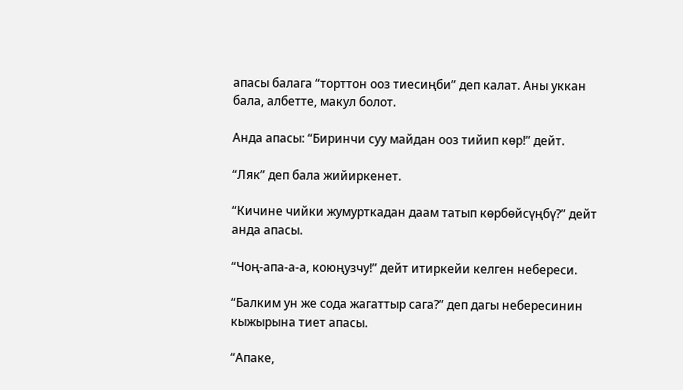апасы балага “торттон ооз тиесиңби” деп калат. Аны уккан бала, албетте, макул болот.

Анда апасы: “Биринчи суу майдан ооз тийип көр!” дейт.

“Ляк” деп бала жийиркенет.

“Кичине чийки жумурткадан даам татып көрбөйсүңбү?” дейт анда апасы.

“Чоң-апа-а-а, коюңузчу!” дейт итиркейи келген небереси.

“Балким ун же сода жагаттыр сага?” деп дагы небересинин кыжырына тиет апасы.

“Апаке,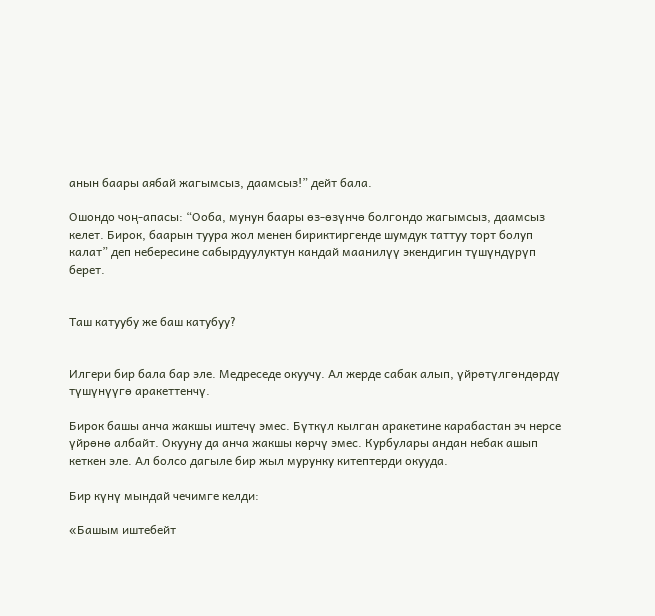анын баары аябай жагымсыз, даамсыз!” дейт бала.

Ошондо чоң-апасы: “Ооба, мунун баары өз-өзүнчө болгондо жагымсыз, даамсыз келет. Бирок, баарын туура жол менен бириктиргенде шумдук таттуу торт болуп калат” деп небересине сабырдуулуктун кандай маанилүү экендигин түшүндүрүп берет.


Таш катуубу же баш катубуу?


Илгери бир бала бар эле. Медреседе окуучу. Ал жерде сабак алып, үйрөтүлгөндөрдү түшүнүүгө аракеттенчү.

Бирок башы анча жакшы иштечү эмес. Бүткүл кылган аракетине карабастан эч нерсе үйрөнө албайт. Окууну да анча жакшы көрчү эмес. Курбулары андан небак ашып кеткен эле. Ал болсо дагыле бир жыл мурунку китептерди окууда.

Бир күнү мындай чечимге келди:

«Башым иштебейт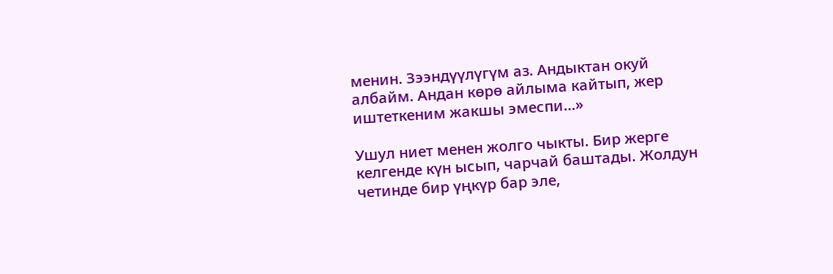менин. Зээндүүлүгүм аз. Андыктан окуй албайм. Андан көрө айлыма кайтып, жер иштеткеним жакшы эмеспи...»

Ушул ниет менен жолго чыкты. Бир жерге келгенде күн ысып, чарчай баштады. Жолдун четинде бир үңкүр бар эле,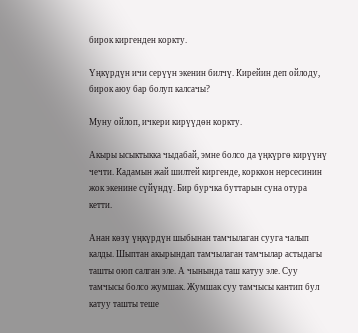бирок киргенден коркту.

Үңкүрдүн ичи серүүн экенин билчү. Кирейин деп ойлоду, бирок аюу бар болуп калсачы?

Муну ойлоп, ичкери кирүүдөн коркту.

Акыры ысыктыкка чыдабай, эмне болсо да үңкүргө кирүүнү чечти. Кадамын жай шилтей киргенде, корккон нерсесинин жок экенине сүйүндү. Бир бурчка буттарын суна отура кетти.

Анан көзү үңкүрдүн шыбынан тамчылаган сууга чалып калды. Шыптан акырындап тамчылаган тамчылар астыдагы ташты оюп салган эле. А чынында таш катуу эле. Суу тамчысы болсо жумшак. Жумшак суу тамчысы кантип бул катуу ташты теше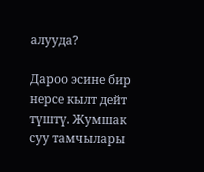алууда?

Дароо эсине бир нерсе кылт дейт түштү. Жумшак суу тамчылары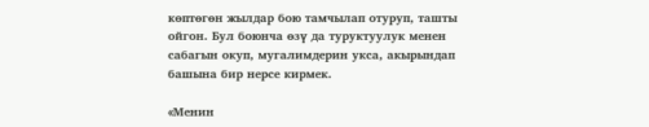көптөгөн жылдар бою тамчылап отуруп, ташты ойгон. Бул боюнча өзү да туруктуулук менен сабагын окуп, мугалимдерин укса, акырындап башына бир нерсе кирмек.

«Менин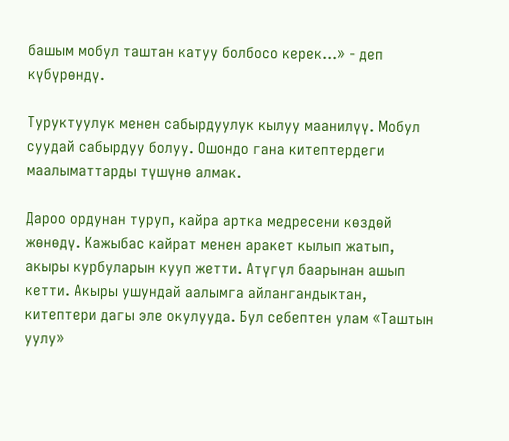башым мобул таштан катуу болбосо керек...» - деп күбүрөндү.

Туруктуулук менен сабырдуулук кылуу маанилүү. Мобул суудай сабырдуу болуу. Ошондо гана китептердеги маалыматтарды түшүнө алмак.

Дароо ордунан туруп, кайра артка медресени көздөй жөнөдү. Кажыбас кайрат менен аракет кылып жатып, акыры курбуларын кууп жетти. Атүгүл баарынан ашып кетти. Акыры ушундай аалымга айлангандыктан, китептери дагы эле окулууда. Бул себептен улам «Таштын уулу»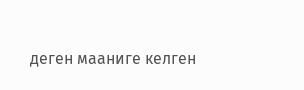деген мааниге келген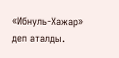«Ибнуль-Хажар» деп аталды.